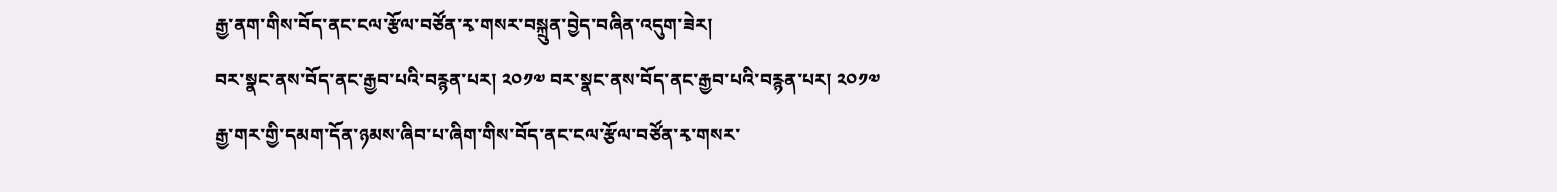རྒྱ་ནག་གིས་བོད་ནང་ངལ་རྩོལ་བཙོན་རྭ་གསར་བསྐྲུན་བྱེད་བཞིན་འདུག་ཟེར།
བར་སྣང་ནས་བོད་ནང་རྒྱབ་པའི་བརྙན་པར། ༢༠༡༧ བར་སྣང་ནས་བོད་ནང་རྒྱབ་པའི་བརྙན་པར། ༢༠༡༧
རྒྱ་གར་གྱི་དམག་དོན་ཉམས་ཞིབ་པ་ཞིག་གིས་བོད་ནང་ངལ་རྩོལ་བཙོན་རྭ་གསར་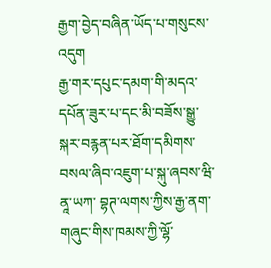རྒྱག་བྱེད་བཞིན་ཡོད་པ་གསུངས་འདུག
རྒྱ་གར་དཔུང་དམག་གི་མདའ་དཔོན་ཟུར་པ་དང་མི་བཟོས་སྒྱུ་སྐར་བརྙན་པར་ཐོག་དམིགས་བསལ་ཞིབ་འཇུག་པ་སྐུ་ཞབས་ཝི་ནཱ་ཡཀ་ བྷཊ་ལགས་ཀྱིས་རྒྱ་ནག་གཞུང་གིས་ཁམས་ཀྱི་ལྷོ་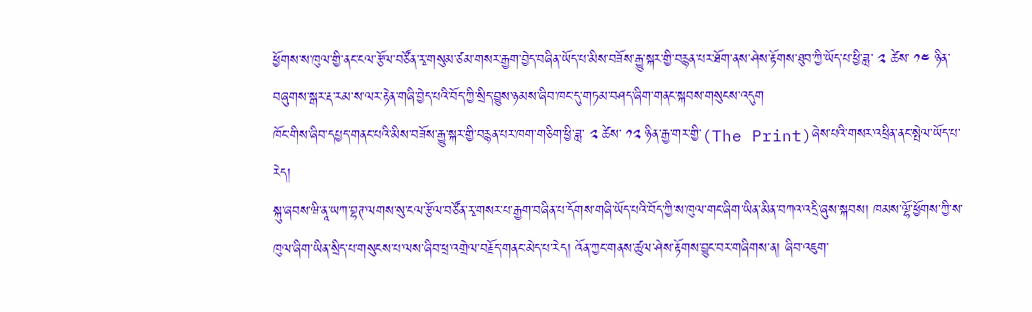ཕྱོགས་ས་ཁུལ་གྱི་ནང་ངལ་རྩོལ་བཙོན་རྭ་གསུམ་ཙམ་གསར་རྒྱག་བྱེད་བཞིན་ཡོད་པ་མིས་བཟོས་རྒྱུ་སྐར་གྱི་བརྙན་པར་ཐོག་ནས་ཤེས་རྟོགས་ཐུབ་ཀྱི་ཡོད་པ་ཕྱི་ཟླ་ ༢ ཚེས་ ༡༤ ཉིན་བཞུགས་སྒར་རྡ་རམ་ས་ལར་རྟེན་གཞི་བྱེད་པའི་བོད་ཀྱི་སྲིད་བྱུས་ཉམས་ཞིབ་ཁང་དུ་གཏམ་བཤད་ཞིག་གནང་སྐབས་གསུངས་འདུག
ཁོང་གིས་ཞིབ་དཔྱད་གནང་པའི་མིས་བཟོས་རྒྱུ་སྐར་གྱི་བརྙན་པར་ཁག་གཅིག་ཕྱི་ཟླ་ ༢ ཚེས་ ༡༢ ཉིན་རྒྱ་གར་གྱི་(The Print)ཞེས་པའི་གསར་འཕྲིན་ནང་སྤེལ་ཡོད་པ་རེད།
སྐུ་ཞབས་ཝི་ནཱ་ཡཀ་བྷཊ་ལགས་སུ་ངལ་རྩོལ་བཙོན་རྭ་གསར་པ་རྒྱག་བཞིན་པ་དོགས་གཞི་ཡོད་པའི་བོད་ཀྱི་ས་ཁུལ་གང་ཞིག་ཡིན་མིན་བཀའ་འདྲི་ཞུས་སྐབས། ཁམས་ལྷོ་ཕྱོགས་ཀྱི་ས་ཁུལ་ཞིག་ཡིན་སྲིད་པ་གསུངས་པ་ལས་ཞིབ་ཕྲ་འགྲེལ་བརྗོད་གནང་མེད་པ་རེད། འོན་ཀྱང་གནས་ཚུལ་ཤེས་རྟོགས་བྱུང་བར་གཞིགས་ན། ཞིབ་འཇུག་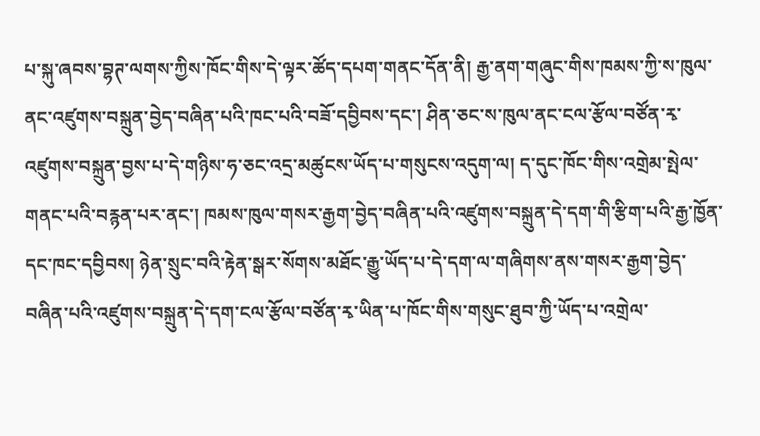པ་སྐུ་ཞབས་བྷཊ་ལགས་ཀྱིས་ཁོང་གིས་དེ་ལྟར་ཚོད་དཔག་གནང་དོན་ནི། རྒྱ་ནག་གཞུང་གིས་ཁམས་ཀྱི་ས་ཁུལ་ནང་འཛུགས་བསྐྲུན་བྱེད་བཞིན་པའི་ཁང་པའི་བཟོ་དབྱིབས་དང་། ཤིན་ཅང་ས་ཁུལ་ནང་ངལ་རྩོལ་བཙོན་རྭ་འཛུགས་བསྐྲུན་བྱས་པ་དེ་གཉིས་ཧ་ཅང་འདྲ་མཚུངས་ཡོད་པ་གསུངས་འདུག་ལ། ད་དུང་ཁོང་གིས་འགྲེམ་སྤེལ་གནང་པའི་བརྙན་པར་ནང་། ཁམས་ཁུལ་གསར་རྒྱག་བྱེད་བཞིན་པའི་འཛུགས་བསྐྲུན་དེ་དག་གི་རྩིག་པའི་རྒྱ་ཁྱོན་དང་ཁང་དབྱིབས། ཉེན་སྲུང་བའི་རྟེན་སྒར་སོགས་མཐོང་རྒྱུ་ཡོད་པ་དེ་དག་ལ་གཞིགས་ནས་གསར་རྒྱག་བྱེད་བཞིན་པའི་འཛུགས་བསྐྲུན་དེ་དག་ངལ་རྩོལ་བཙོན་རྭ་ཡིན་པ་ཁོང་གིས་གསུང་ཐུབ་ཀྱི་ཡོད་པ་འགྲེལ་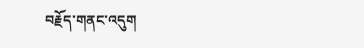བརྗོད་གནང་འདུག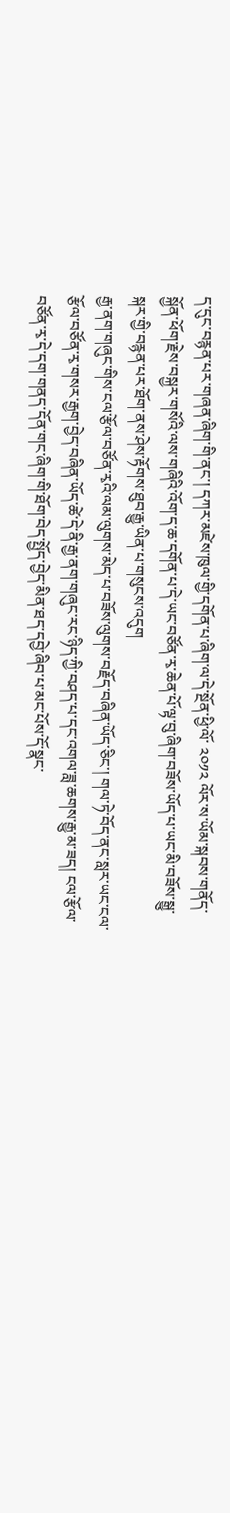ད་དུང་བརྙན་པར་གཞན་ཞིག་གི་ནང་། དཀར་མཛེས་ཁུལ་གྱི་དགོན་པ་ཞིག་ལ་དེ་སྔོན་ཕྱི་ལོ་ ༢༠༡༢ ལོར་ས་ཡོམ་སྐབས་གནོད་སྐྱོན་ཕོག་རྗེས་བསྐྱར་གསོའི་ལས་གཞིའི་འོག་ད་ཆ་དགོན་པ་དེ་ཡང་བཙོན་རྭ་ཆེན་པོ་ལྟ་བུ་ཞིག་བཟོས་ཡོད་པ་ཡང་མི་བཟོས་སྒྱུ་སྐར་གྱི་བརྙན་པར་ཐོག་ནས་ཤེས་རྟོགས་ཐུབ་རྒྱུ་ཡིན་པ་གསུངས་འདུག
རྒྱ་ནག་གཞུང་གིས་ངལ་རྩོལ་བཙོན་རྭའི་ལམ་ལུགས་མེད་པ་བཟོས་ལུགས་བརྗོད་བཞིན་ཡོད་ཅིང་། གལ་ཏེ་བོད་ནང་སླར་ཡང་ངལ་རྩོལ་བཙོན་རྭ་གསར་རྒྱག་བྱེད་བཞིན་ཡོད་ཚེ་དེ་ནི་རྒྱ་ནག་གཞུང་རང་ཉིད་ཀྱི་བཤད་པ་དང་འགལ་ཟླ་ཆགས་རྒྱུ་མ་ཟད། ངལ་རྩོལ་བཙོན་རྭ་དེ་དག་གནད་དོན་གང་ཞིག་གི་ཐོག་བེད་སྤྱོད་བྱེད་མིན་ཐད་དབྱེ་ཞིབ་པ་མང་པོས་དོ་སྣང་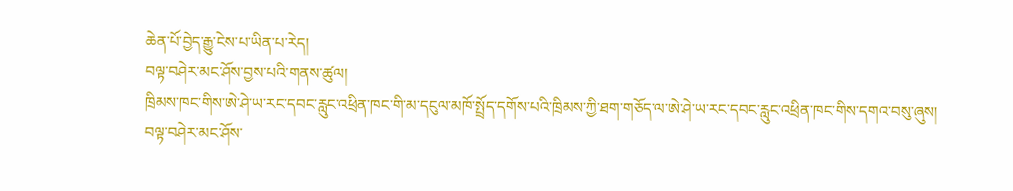ཆེན་པོ་བྱེད་རྒྱུ་ངེས་པ་ཡིན་པ་རེད།
བལྟ་བཤེར་མང་ཤོས་བྱས་པའི་གནས་ཚུལ།
ཁྲིམས་ཁང་གིས་ཨེ་ཤེ་ཡ་རང་དབང་རླུང་འཕྲིན་ཁང་གི་མ་དངུལ་མཁོ་སྤྲོད་དགོས་པའི་ཁྲིམས་ཀྱི་ཐག་གཅོད་ལ་ཨེ་ཤེ་ཡ་རང་དབང་རླུང་འཕྲིན་ཁང་གིས་དགའ་བསུ་ཞུས།
བལྟ་བཤེར་མང་ཤོས་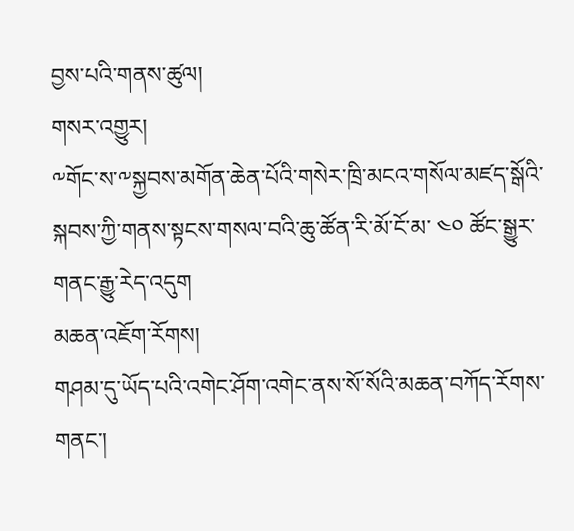བྱས་པའི་གནས་ཚུལ།
གསར་འགྱུར།
༸གོང་ས་༸སྐྱབས་མགོན་ཆེན་པོའི་གསེར་ཁྲི་མངའ་གསོལ་མཛད་སྒོའི་སྐབས་ཀྱི་གནས་སྟངས་གསལ་བའི་ཆུ་ཚོན་རི་མོ་ངོ་མ་ ༤༠ ཚོང་སྒྱུར་གནང་རྒྱུ་རེད་འདུག
མཆན་འཇོག་རོགས།
གཤམ་དུ་ཡོད་པའི་འགེང་ཤོག་འགེང་ནས་སོ་སོའི་མཆན་བཀོད་རོགས་གནང་།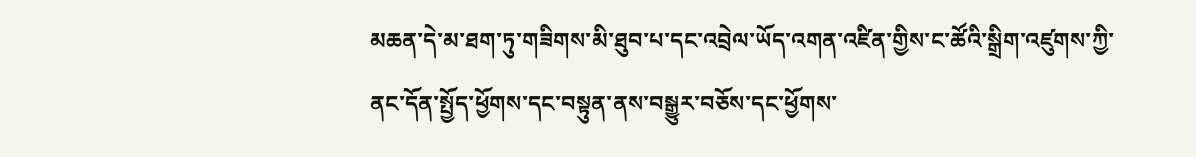མཆན་དེ་མ་ཐག་ཏུ་གཟིགས་མི་ཐུབ་པ་དང་འབྲེལ་ཡོད་འགན་འཛིན་གྱིས་ང་ཚོའི་སྒྲིག་འཛུགས་ཀྱི་ནང་དོན་སྤྱོད་ཕྱོགས་དང་བསྟུན་ནས་བསྒྱུར་བཅོས་དང་ཕྱོགས་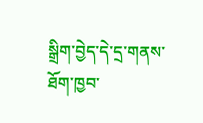སྒྲིག་བྱེད་དེ་དྲ་གནས་ཐོག་ཁྱབ་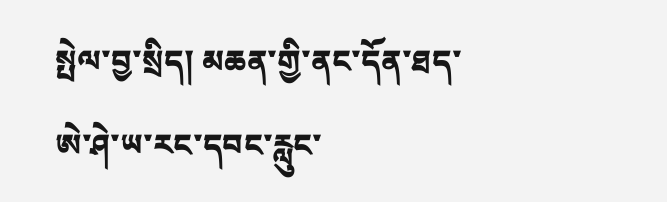སྤེལ་བྱ་སྲིད། མཆན་གྱི་ནང་དོན་ཐད་ཨེ་ཤེ་ཡ་རང་དབང་རླུང་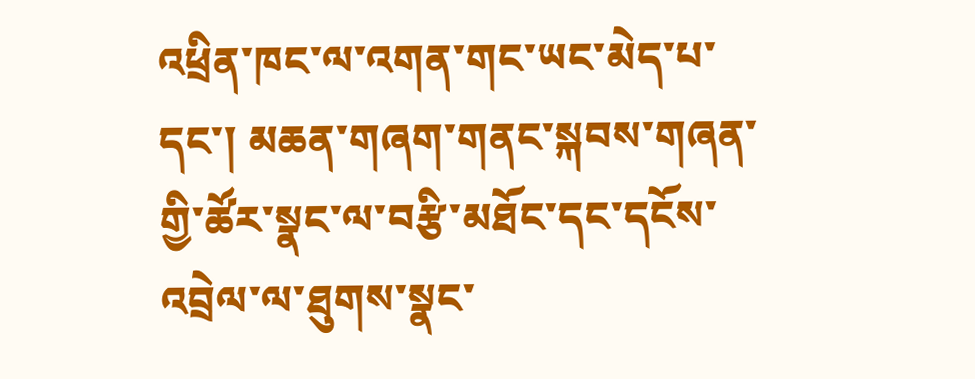འཕྲིན་ཁང་ལ་འགན་གང་ཡང་མེད་པ་དང་། མཆན་གཞག་གནང་སྐབས་གཞན་གྱི་ཚོར་སྣང་ལ་བརྩི་མཐོང་དང་དངོས་འབྲེལ་ལ་ཐུགས་སྣང་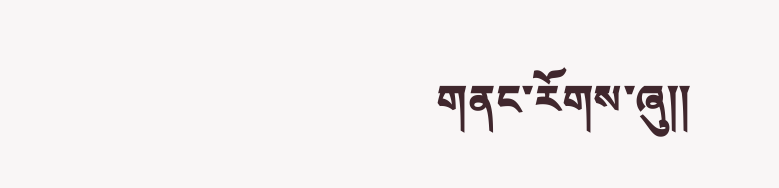གནང་རོགས་ཞུ༎